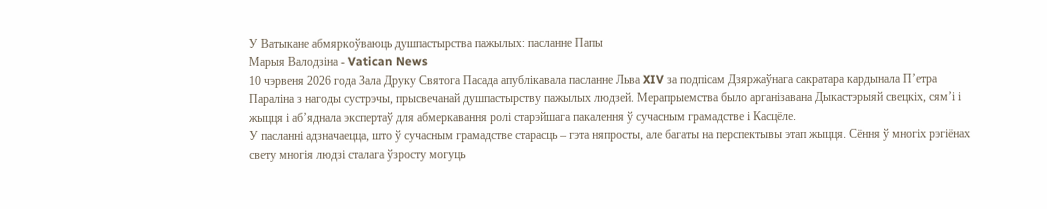У Ватыкане абмяркоўваюць душпастырства пажылых: пасланне Папы
Марыя Валодзіна - Vatican News
10 чэрвеня 2026 года Зала Друку Святога Пасада апублікавала пасланне Льва XIV за подпісам Дзяржаўнага сакратара кардынала П’етра Параліна з нагоды сустрэчы, прысвечанай душпастырству пажылых людзей. Мерапрыемства было арганізавана Дыкастэрыяй свецкіх, сям’і і жыцця і аб’яднала экспертаў для абмеркавання ролі старэйшага пакалення ў сучасным грамадстве і Касцёле.
У пасланні адзначаецца, што ў сучасным грамадстве старасць – гэта няпросты, але багаты на перспектывы этап жыцця. Сёння ў многіх рэгіёнах свету многія людзі сталага ўзросту могуць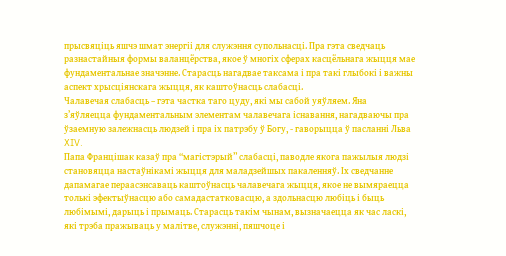прысвяціць яшчэ шмат энергіі для служэння супольнасці. Пра гэта сведчаць разнастайныя формы валанцёрства, якое ў многіх сферах касцёльнага жыцця мае фундаментальнае значэнне. Старасць нагадвае таксама і пра такі глыбокі і важны аспект хрысціянскага жыцця, як каштоўнасць слабасці.
Чалавечая слабасць – гэта частка таго цуду, які мы сабой уяўляем. Яна з’яўляецца фундаментальным элементам чалавечага існавання, нагадваючы пра ўзаемную залежнасць людзей і пра іх патрэбу ў Богу, - гаворыцца ў пасланні Льва XIV.
Папа Францішак казаў пра “магістэрый” слабасці, паводле якога пажылыя людзі становяцца настаўнікамі жыцця для маладзейшых пакаленняў. Іх сведчанне дапамагае пераасэнсаваць каштоўнасць чалавечага жыцця, якое не вымяраецца толькі эфектыўнасцю або самадастатковасцю, а здольнасцю любіць і быць любімымі, дарыць і прымаць. Старасць такім чынам, вызначаецца як час ласкі, які трэба пражываць у малітве, служэнні, пяшчоце і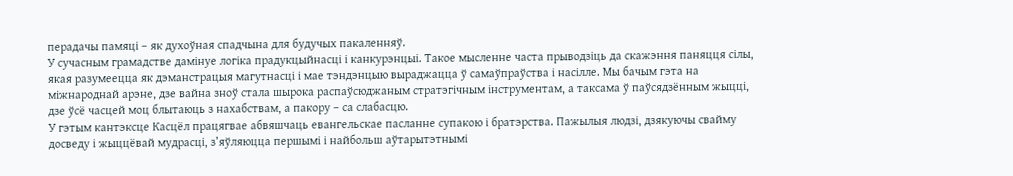перадачы памяці – як духоўная спадчына для будучых пакаленняў.
У сучасным грамадстве дамінуе логіка прадукцыйнасці і канкурэнцыі. Такое мысленне часта прыводзіць да скажэння паняцця сілы, якая разумеецца як дэманстрацыя магутнасці і мае тэндэнцыю выраджацца ў самаўпраўства і насілле. Мы бачым гэта на міжнароднай арэне, дзе вайна зноў стала шырока распаўсюджаным стратэгічным інструментам, а таксама ў паўсядзённым жыцці, дзе ўсё часцей моц блытаюць з нахабствам, а пакору – са слабасцю.
У гэтым кантэксце Касцёл працягвае абвяшчаць евангельскае пасланне супакою і братэрства. Пажылыя людзі, дзякуючы свайму досведу і жыццёвай мудрасці, з’яўляюцца першымі і найбольш аўтарытэтнымі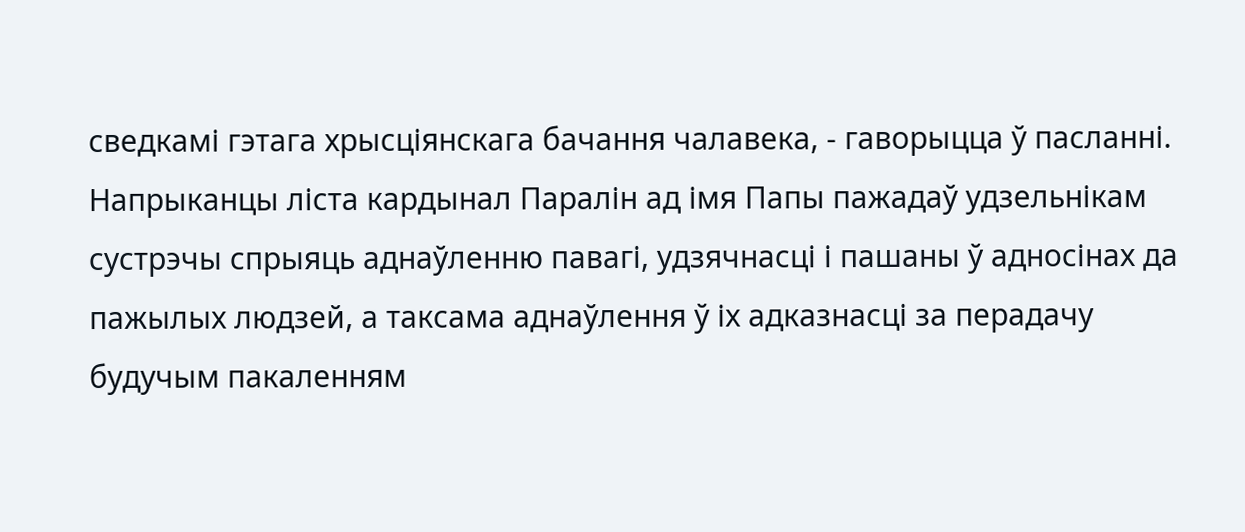сведкамі гэтага хрысціянскага бачання чалавека, - гаворыцца ў пасланні.
Напрыканцы ліста кардынал Паралін ад імя Папы пажадаў удзельнікам сустрэчы спрыяць аднаўленню павагі, удзячнасці і пашаны ў адносінах да пажылых людзей, а таксама аднаўлення ў іх адказнасці за перадачу будучым пакаленням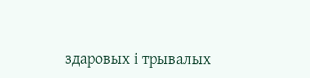здаровых і трывалых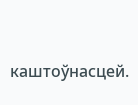каштоўнасцей.